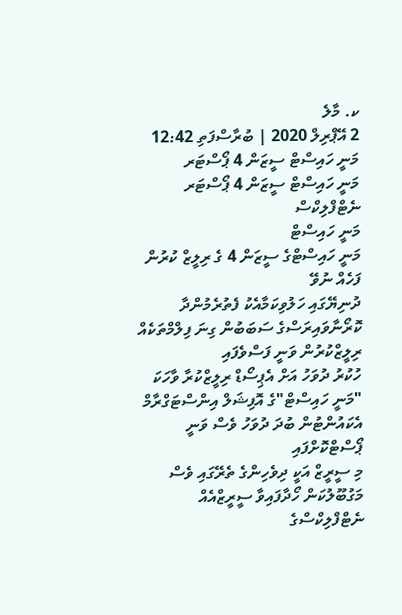ކ. މާލެ
2 އޭޕްރިލް 2020 | ބުރާސްފަތި 12:42
މަނީ ހައިސްޓް ސީޒަން 4 ޕޯސްޓަރ
މަނީ ހައިސްޓް ސީޒަން 4 ޕޯސްޓަރ
ނެޓްފްލިކްސް
މަނީ ހައިސްޓް
މަނީ ހައިސްޓްގެ ސީޒަން 4 ގެ ރިލީޒް ކުރުން ފަހެއް ނުވޭ
ދުނިޔޭގައި ހަލުވިކަމާއެކު ފެތުރެމުންދާ ކޮރޯނާވައިރަސްގެ ސަބަބުން ގިނަ ފިލްމްތަކެއް ރިލީޒްކުރުން ވަނީ ފަސްވެފައި
ހުކުރު ދުވަހު އަށް އެޕިސޯޑް ރިލީޒްކުރާ ވާހަކަ "މަނީ ހައިސްޓް"ގެ އޮފިޝަލް އިންސްޓަގްރާމް އެކައުންޓުން ބުދަ ދުވަހު ވެސް ވަނީ ޕޯސްޓްކޮށްފައި
މި ސީރީޒް އަކީ ދިވެހިންގެ ތެރޭގައި ވެސް މަގުބޫލުކަން ހޯދާފައިވާ ސީރީޒްއެއް
ނެޓްފްލިކްސްގެ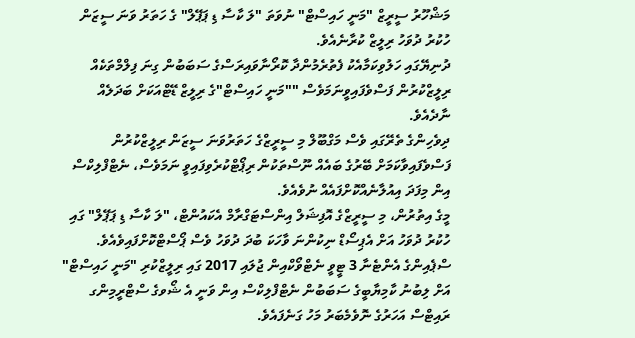މަޝްހޫރު ސީރީޒް "މަނީ ހައިސްޓް" ނުވަތަ "ލަ ކާސާ ޑި ޕަޕޭލް" ގެ ހަތަރު ވަނަ ސީޒަން ހުކުރު ދުވަހު ރިލީޒް ކުރާނެއެވެ.
ދުނިޔޭގައި ހަލުވިކަމާއެކު ފެތުރެމުންދާ ކޮރޯނާވައިރަސްގެ ސަބަބުން ގިނަ ފިލްމްތަކެއް ރިލީޒްކުރުން ފަސްވެފައިވީނަމަވެސް ""މަނީ ހައިސްޓް"ގެ ރިލީޒް ޑޭޓްއަކަށް ބަދަލެއް ނާދެއެވެ.
ދިވެހިންގެ ތެރޭގައި ވެސް މަގްބޫލް މި ސީރީޒްގެ ހަތަރުވަނަ ސީޒަން ރިލީޒްކުރުން ފަސްވެފައިވާކަމަށް ބޭރުގެ ބައެއް ނޫސްތަކުން ރިޕޯޓްކުރެވިފައިވީ ނަމަވެސް، ނެޓްފްލިކްސް އިން މިފަދަ އިއުލާނެއްކޮށްފައެއް ނުވެއެވެ.
މީގެ އިތުރުން، މި ސީރީޒްގެ އޮފިޝަލް އިންސްޓަގްރާމް އެކައުންޓް، "ލަ ކާސާ ޑި ޕަޕޭލް" ގައި ހުކުރު ދުވަހު އަށް އެޕިސޯޑް ނިކުންނަ ވާހަކަ ބުދަ ދުވަހު ވެސް ޕޯސްޓްކޮށްފައިވެއެވެ.
ސްޕެއިންގެ އެންޓެނާ 3 ޓީވީ ނެޓްވޯކްއިން ޖުލައި 2017 ގައި ރިލީޒްކުރި "މަނީ ހައިސްޓް" އަށް ލިބުނު ކާމިޔާބީގެ ސަބަބުން ނެޓްފްލިކްސް އިން ވަނީ އެ ޝޯވގެ ސްޓްރީމިންގ ރައިޓްސް އަހަރުގެ ނޮވެމެބަރު މަހު ގަނެފައެވެ.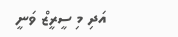އަދި މި ސީރީޒް ވަނީ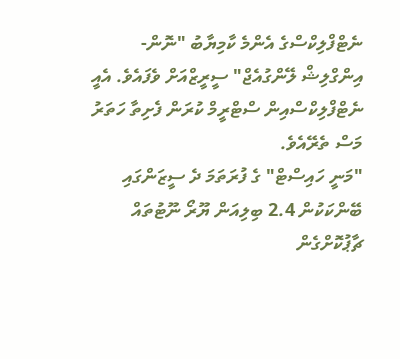ނެޓްފްލިކްސްގެ އެންމެ ކާމިޔާބު "ނޮން-އިންގްލިޝް ލޭންގުއެޖް" ސީރީޒްއަށް ވެފައެވެ. އެއީ ނެޓްފްލިކްސްއިން ސްޓްރީމް ކުރަން ފެށިތާ ހަތަރު މަސް ތެރޭއެވެ.
"މަނީ ހައިސްޓް" ގެ ފުރަތަމަ ދެ ސީޒަންގައި ބޭންކަކުން 2.4 ބިލިއަން ޔޫރޯ ނޫޓުތައް ޗާޕުކޮށްގެން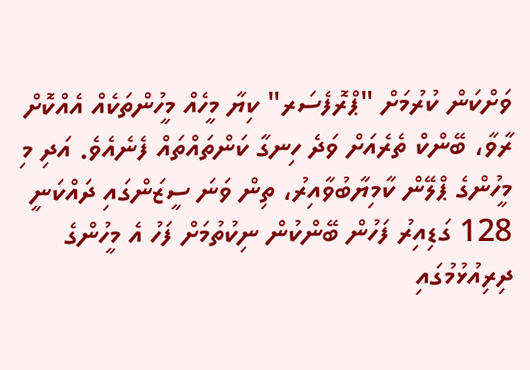ވަށްކަން ކުރުމަށް "ޕްރޮފެސަރ" ކިޔާ މީހެއް މީހުންތަކެއް އެއްކޮށް ރާވާ، ބޭންކް ތެރެއަށް ވަދެ ހިނގާ ކަންތައްތައް ފެނެއެވެ. އަދި މި މީހުންގެ ޕްލޭން ކާމިޔާބުވާއިރު، ތިން ވަނަ ސީޒަންގައި ދައްކަނީ 128 ގަޑިއިރު ފަހުން ބޭންކުން ނިކުތުމަށް ފަހު އެ މީހުންގެ ދިރިއުޅުމުގައި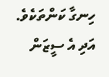ހިނގާ ކަންތަކެވެ. އަދި އެ ސީޒަން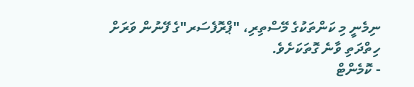ނިމެނީ މި ކަންތަކުގެ މޭސްތިރި، "ޕްރޮފެސަރ"ގެ ފޭނުން ވަރަށް ހިތްދަތި ވާނެ ގޮތަކަށެވެ.
- ކޮމެންޓް